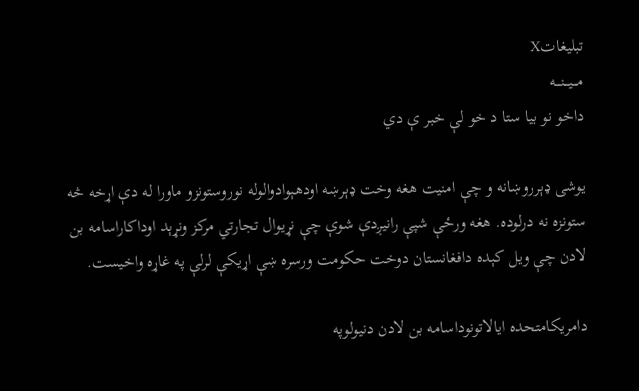تبليغاتX
مـــیـــنـــه
داخو نو بیا ستا د خو لې خبر ې دي

يوشى ډېرروښانه و چې امنيت هغه وخت ډېرښه اودهېوادوالوله نوروستونزو ماورا له دې اړخه څه ستونزه نه درلوده. هغه ورځې شپې رانيږدې شوې چې نړيوال تجارتي مرکز ونړېد اوداکاراسامه بن لادن چې ويل کېده دافغانستان دوخت حکومت ورسره ښې اړيکې لرلې په غاړه واخيست.

دامريکامتحده ايالاتونوداسامه بن لادن دنيولوپه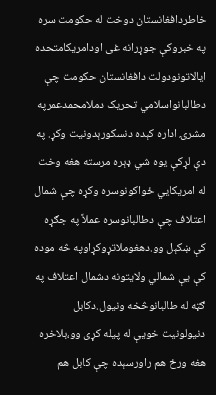خاطردافغانستان دوخت له حکومت سره په خبروکې جوړرانه غى اودامريکامتحده ايالاتونودولت دافغانستان حکومت چې دطالبانواسلامي تحريک دملامحمدعمرپه مشرۍ اداره کېده دنسکورېدونيت وکړ. په دې لړکې يوه شي ډېره مرسته هغه وخت له امريکايي ځواکونوسره وکړه چې شمال اعتلاف چې دطالبانوسره عملاً په جګړه کې ښکېل وو.دهغوملاتړوکړاوپه څه موده کې يې شمالي ولايتونه دشمال اعتلاف په ګټه له طالبانوڅخه ونيول.دکابل دنيولونيت خويې له پيله کړى وو،بلاخره هغه ورځ هم راورسېده چې کابل هم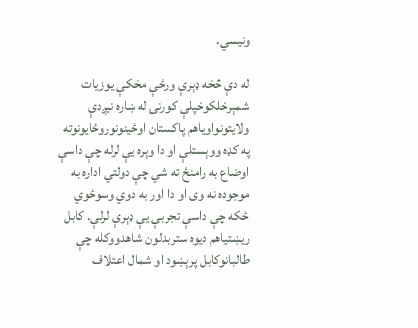ونيسي.

له دې څخه ډېرې ورځې مخکې يوزيات شمېرخلکوخپلې کورنۍ له ښاره نيږدې ولايتونواوياهم پاکستان اوځينونوروځايونوته په کډه ووېستلې او دا وېره يې لرله چې داسې اوضاع به رامنځ ته شي چې دولتي اداره به موجوده نه وى او دا اور به دوي وسوځوي ځکه چې داسې تجربې يې ډېرې لرلې. کابل ريښتياهم ديوه ستربدلون شاهدووکله چې طالبانوکابل پرېښود او شمال اعتلاف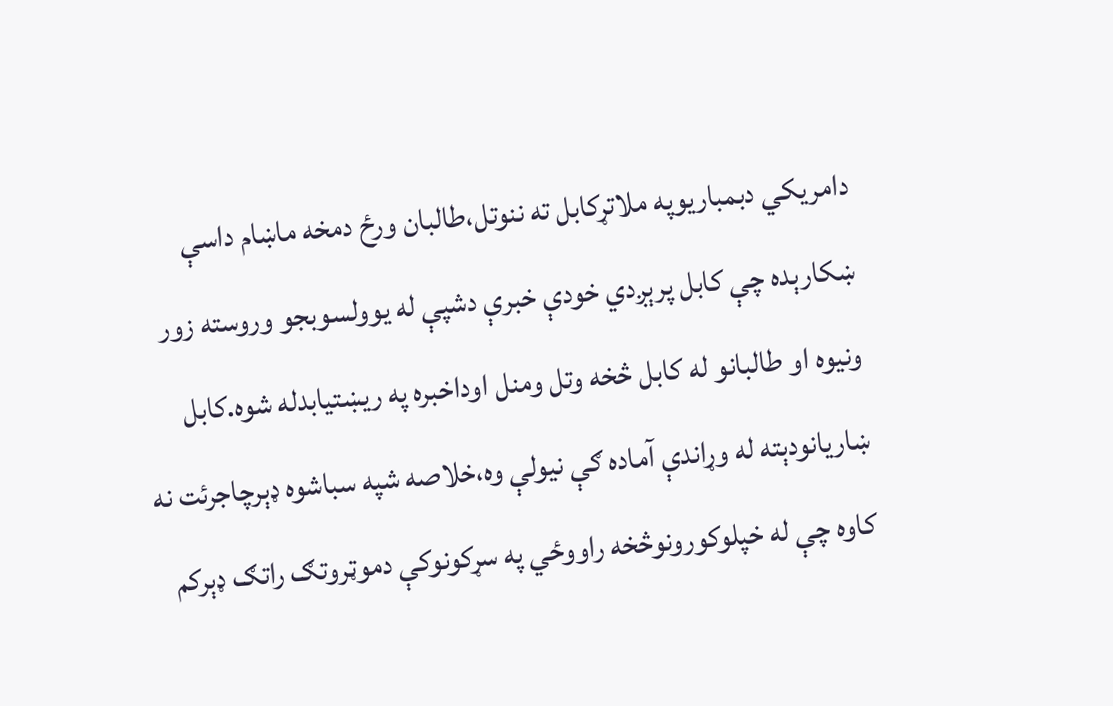دامريکي دبمباريوپه ملاتړکابل ته ننوتل،طالبان ورځ دمخه ماښام داسې ښکارېده چې کابل پرېږدي خودې خبرې دشپې له يوولسوبجو وروسته زور ونيوه او طالبانو له کابل څخه وتل ومنل اوداخبره په ريښتيابدله شوه.کابل ښاريانودېته له وړاندې آماده ګې نيولې وه،خلاصه شپه سباشوه ډېرچاجرئت نه کاوه چې له خپلوکورونوڅخه راووځي په سړکونوکې دموټروتګ راتګ ډېرکم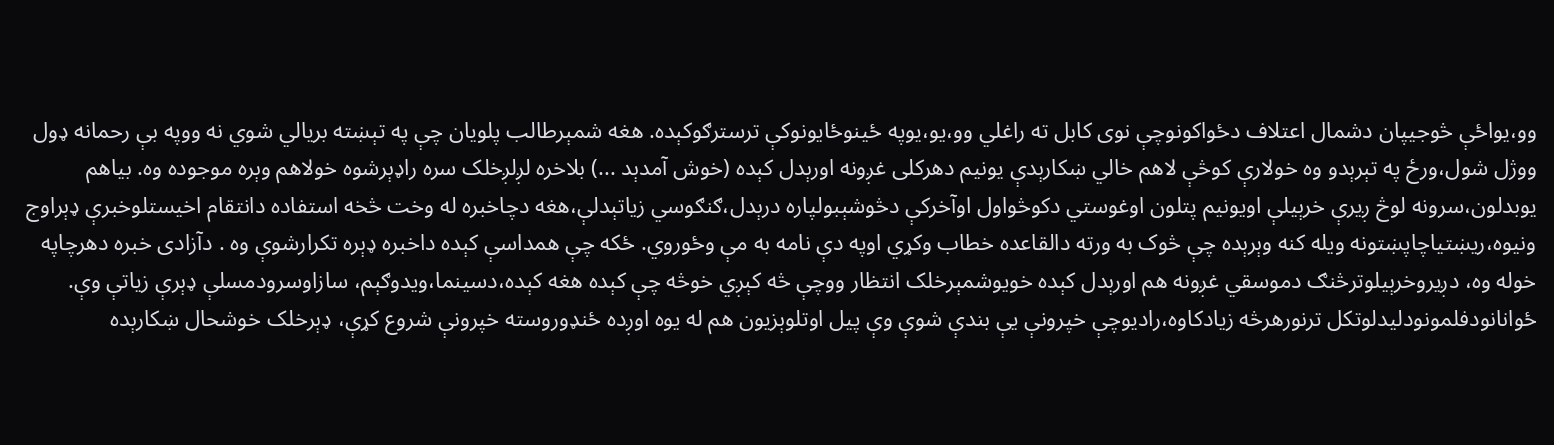وو،يواځې څوجيپان دشمال اعتلاف دځواکونوچې نوى کابل ته راغلي وو،يو،يوپه ځينوځايونوکې ترسترګوکېده. هغه شمېرطالب پلويان چې په تېښته بريالي شوي نه ووپه بې رحمانه ډول ووژل شول،ورځ په تېرېدو وه خولارې کوڅې لاهم خالي ښکارېدې يونيم دهرکلى غږونه اورېدل کېده (خوش آمدېد ...) بلاخره لږلږخلک سره راډېرشوه خولاهم وېره موجوده وه. بياهم يوبدلون،سرونه لوڅ ږيرې خرېيلې اويونيم پتلون اوغوستي دکوڅواول اوآخرکې دڅوشېبولپاره درېدل،ګنګوسي زياتېدلې،هغه دچاخبره له وخت څخه استفاده دانتقام اخيستلوخبرې ډېراوج ونيوه،ريښتياچاپښتونه ويله کنه وېرېده چې څوک به ورته دالقاعده خطاب وکړي اوپه دې نامه به مې وځوروي. ځکه چې همداسې کېده داخبره ډېره تکرارشوې وه . دآزادى خبره دهرچاپه خوله وه، دږيروخرېيلوترڅنګ دموسقي غږونه هم اورېدل کېده خويوشمېرخلک انتظار ووچې څه کېږي خوڅه چې کېده هغه کېده،دسينما،ويدوګېم، سازاوسرودمسلې ډېرې زياتې وې. ځوانانودفلمونودليدلوتکل ترنورهرڅه زيادکاوه،راديوچې خپرونې يې بندې شوې وې پيل اوتلوېزيون هم له يوه اوږده ځنډوروسته خپرونې شروع کړې، ډېرخلک خوشحال ښکارېده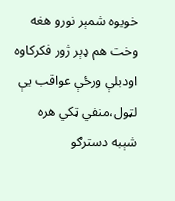خويوه شمېر نورو هغه وخت هم ډېر ژور فکرکاوه اودبلې ورځې عواقب يې لټول،منفي ټکي هره شېبه دسترګو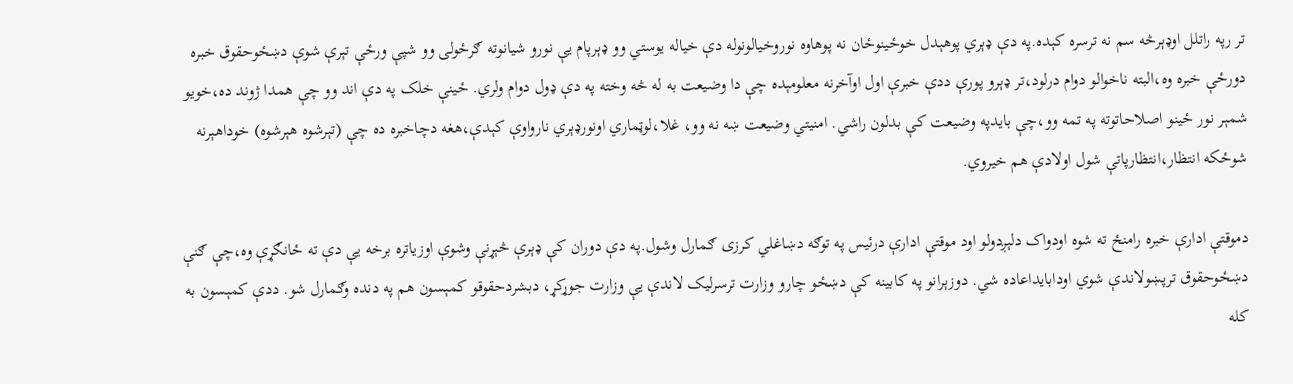تر رپه راتلل اوډېرڅه سم نه ترسره کېده.په دې ډېري پوهېدل خوځينوځان نه پوهاوه نوروخيالونوله دې خياله يوستي وو ډېرپام يې نورو شيانوته ګرځولى وو شپې ورځې تېرې شوې دښځوحقوق خبره دورځې خبره وه،البته ناخوالو دوام درلود،تر ډېرو پورې ددې خبرې اول اوآخرنه معلومېده چې دا وضيعت به له څه وخته په دې ډول دوام ولري. ځينې خلک په دې اند وو چې همدا ژوند ده،خويو شمېر نور ځينو اصلاحاتوته په تمه وو،چې بايدپه وضيعت کې بدلون راشي. امنيتي وضيعت ښه نه وو، غلا،لوټماري اونورډېري نارواوې کېدې،هغه دچاخبره ده چې (تېرشوه هېرشوه) خوداهېرنه شوځکه انتظار،انتظارپاتې شول اولادې هم خيروي.

دموقتې ادارې خبره رامنځ ته شوه اودواک دلېږدولو اود موقتې ادارې درئيس په توګه دښاغلي کرزى ګمارل وشول.په دې دوران کې ډېرې څېړنې وشوې اوزياتره برخه يې دې ته ځانګړې وه،چې ګنې دښځوحقوق ترپښولاندې شوي اودابايداعاده شي. دوزېرانو په کابينه کې دښځو چارو وزارت ترسرليک لاندې يې وزارت جوړکړ، دبشردحقوقو کمېسون هم په دنده وګمارل شو. ددې کمېسون به کله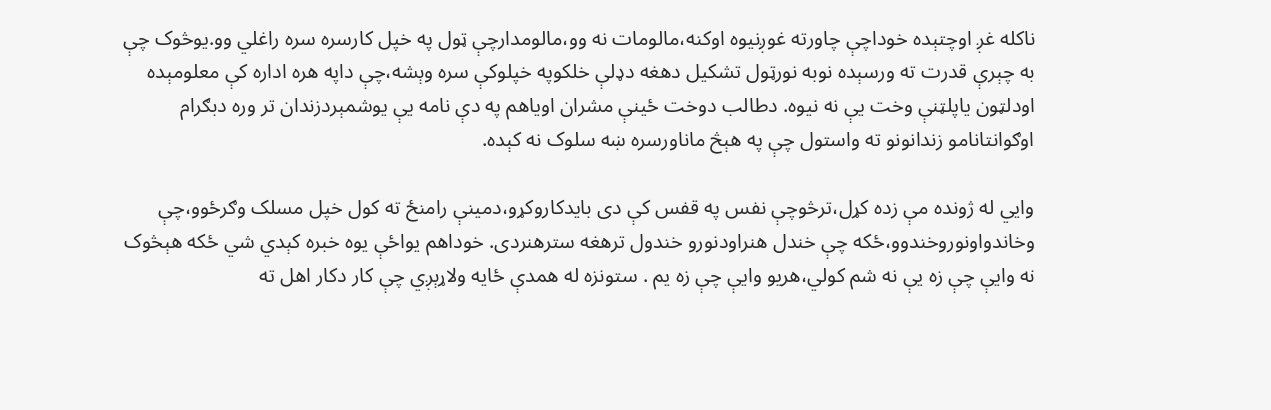ناکله غږ اوچتېده خوداچې چاورته غوږنيوه اوکنه،مالومات نه وو،مالومدارچې ټول په خپل کارسره سره راغلي وو.يوڅوک چې به چېرې قدرت ته ورسېده نوبه نورټول تشکيل دهغه دډلې خلکوپه خپلوکې سره وېشه،چې داپه هره اداره کې معلومېده اودلټون ياپلټنې وخت يې نه نيوه. دطالب دوخت ځينې مشران اوياهم په دې نامه يې يوشمېردزندان تر وره دبګرام اوګوانتانامو زندانونو ته واستول چې په هېڅ ماناورسره ښه سلوک نه کېده.

وايي له ژونده مې زده کړل،ترڅوچې نفس په قفس کې دى بايدکاروکړو،دمينې رامنځ ته کول خپل مسلک وګرځوو،چې وخاندواونوروخندوو،ځکه چې خندل هنراودنورو خندول ترهغه سترهنردى. خوداهم يواځې يوه خبره کېدي شي ځکه هېڅوک نه وايې چې زه يې نه شم کولي،هريو وايې چې زه يم . ستونزه له همدې ځايه ولاړېږي چې کار دکار اهل ته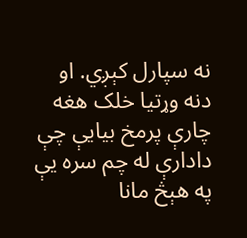نه سپارل کېږي. او دنه وړتيا خلک هغه چارې پرمخ بيايې چې دادارې له چم سره يې په هېڅ مانا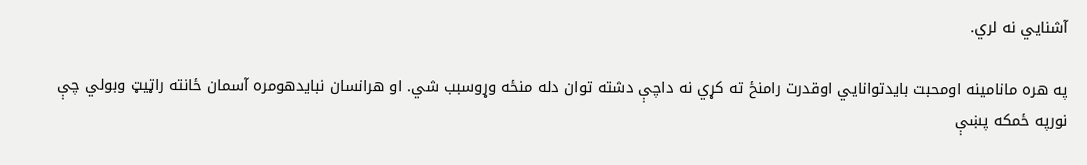آشنايي نه لري.

په هره مانامينه اومحبت بايدتوانايي اوقدرت رامنځ ته کړي نه داچې دشته توان دله منځه وړوسبب شي. او هرانسان نبايدهومره آسمان ځانته راټيټ وبولي چې نورپه ځمکه پښې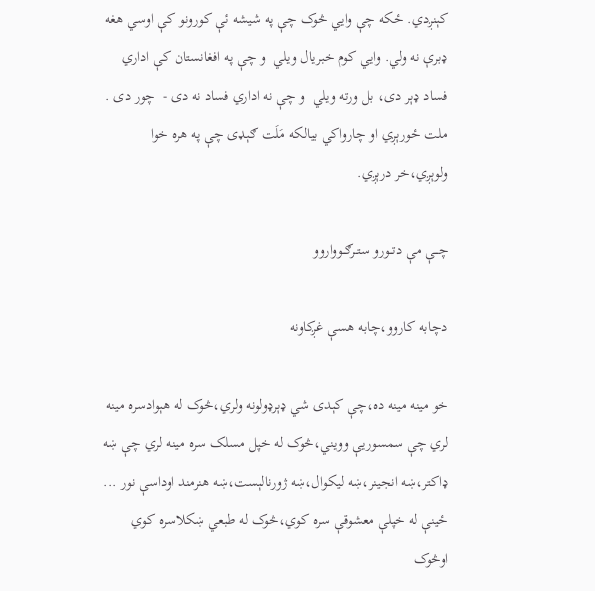کېنږدي. ځکه چې وايي څوک چې په شيشه ئې کورونو کې اوسي هغه ډبرې نه ولي. وايي کوم خبريال ويلي  و چې په افغانستان کې اداري فساد ډېر دی، بل ورته ويلي  و چې نه اداري فساد نه دى -  چور دى . ملت ځورېږي او چارواکي بيالکه مَلَت ګېډى چې په هره خوا ولوېږي،خر درېږي.

چـــې مې دتــورو ستــرګــوواروو

دچابه کاروو،چابه هسې غږکاونه

خو مينه مينه ده،چې کېدى شي ډېرډولونه ولري،څوک له هېوادسره مينه لري چې سمسوريې وويني،څوک له خپل مسلک سره مينه لري چې ښه ډاکتر،ښه انجينر،ښه ليکوال،ښه ژورنالېست،ښه هنرمند اوداسې نور ... ځينې له خپلې معشوقې سره کوي،څوک له طبعي ښکلاسره کوي اوڅوک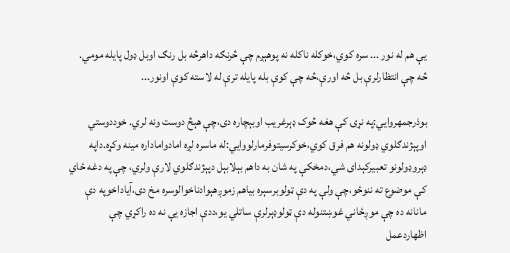يې هم له نور ... سره کوي،خوکله ناکله نه پوهېږم چې څرنګه داهرڅه بل رنګ اوبل ډول پايله مومي. څه چې انتظارلرې بل څه اورې،څه چې کوې بله پايله ترې له لاسته کوې اونور...

بوذرجمهروايي:په نړۍ کې هغه څوک ډېرغريب اوبېچاره دى،چې هېڅ دوست ونه لري. خوددوستي اوپېژندګلوي ډولونه هم فرق کوي،خوکرسيتوفرمارلووايي:له ماسره لږه امادواماداره مينه وکړه.داپه ډېروډولونو تعبيرکېداى شي،دمخکې په شان به داهم بېلابېل دپېژندګلوي لارې ولري، چې په دغه ځاي کې موضوع ته ننوځو،چې ولې په دې ټولوبرسېره بياهم زموږهېوادناخوالوسره مخ دى،آياداخوپه دې مانانه ده چې موږځاني غوښتنوله دې ټولوډېرلرې ساتلي يو،ددې اجازه يې نه ده راکړي چې اظهاردعمل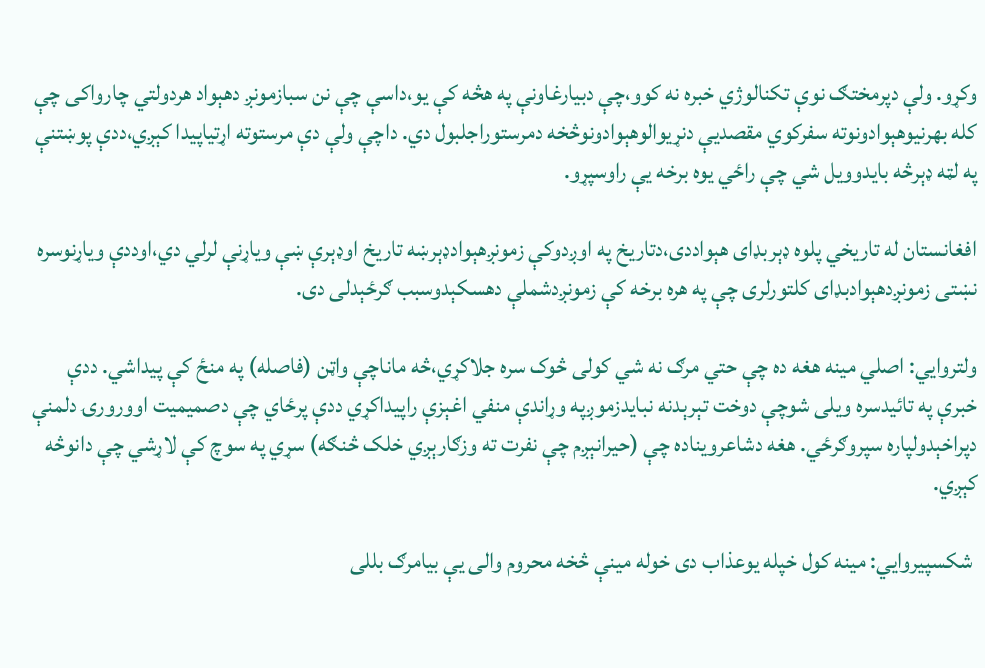وکړو. ولې دپرمختګ نوې تکنالوژي خبره نه کوو،چې دبيارغاونې په هڅه کې يو،داسې چې نن سبازمونږ دهېواد هردولتي چارواکى چې کله بهرنيوهېوادونوته سفرکوي مقصديې دنړيوالوهېوادونوڅخه دمرستوراجلبول دي. داچې ولې دې مرستوته اړتياپيدا کېږي،ددې پوښتنې په لټه ډېرڅه بايدوويل شي چې راځي يوه برخه يې راوسپړو.

افغانستان له تاريخي پلوه ډېربډاى هېواددى،دتاريخ په اوږدوکې زمونږهېوادډېرښه تاريخ اوډېرې ښې وياړنې لرلي دي،اوددې وياړنوسره نښتى زمونږدهېوادبډاى کلتورلرى چې په هره برخه کې زمونږدشملې دهسکېدوسبب ګرځېدلى دى.

ولتروايي: اصلي مينه هغه ده چې حتي مرګ نه شي کولی څوک سره جلاکړي،څه ماناچې واټن (فاصله) په منځ کې پيداشي. ددې خبرې په تائيدسره ويلى شوچې دوخت تېرېدنه نبايدزموږپه وړاندې منفي اغېزې راپيداکړي ددې پرځاي چې دصميميت اوورورۍ دلمنې دپراخېدولپاره سپروګرځي. هغه دشاعرويناده چې (حيرانېږم چې نفرت ته وزګارېږي خلک څنګه) سړي په سوچ کې لاړشي چې دانوڅه کېږي.

 شکسپيروايي: مينه کول خپله يوعذاب دى خوله مينې څخه محروم والى يې بيامرګ بللی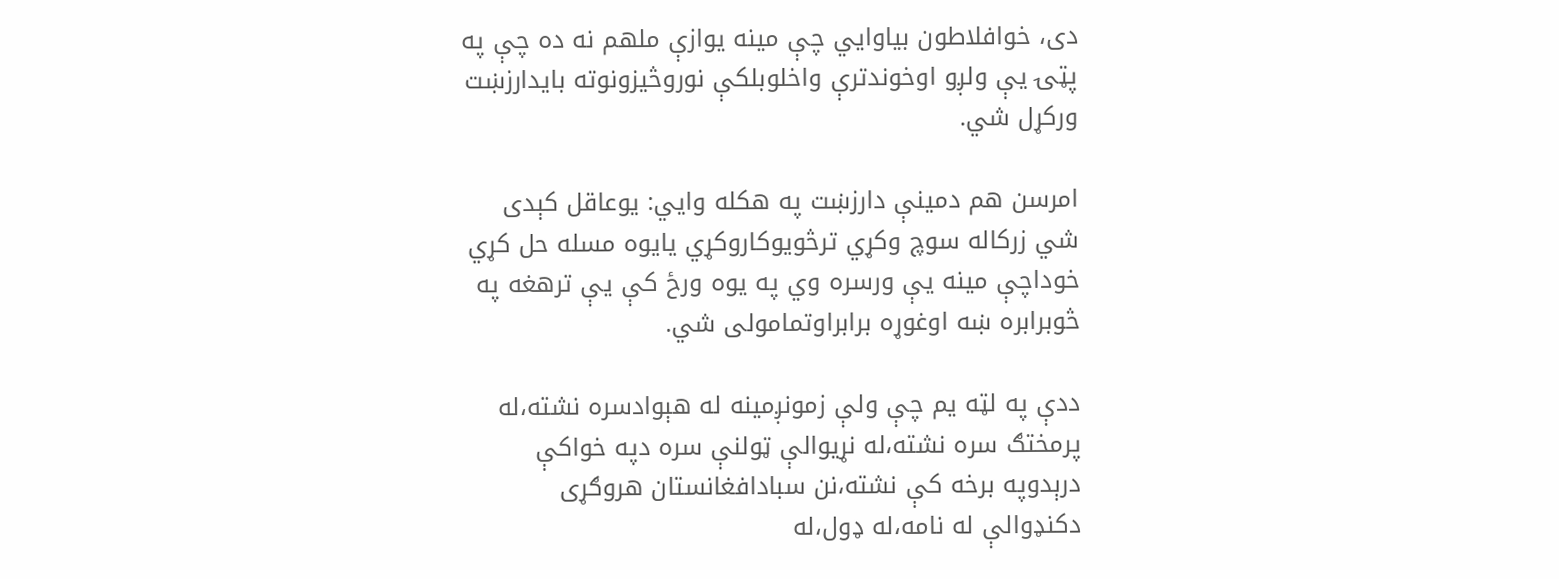دى، خوافلاطون بياوايي چې مينه يوازې ملهم نه ده چې په پټۍ يې ولږو اوخوندترې واخلوبلکې نوروڅيزونوته بايدارزښت ورکړل شي.

امرسن هم دمينې دارزښت په هکله وايي: يوعاقل کېدى شي زرکاله سوچ وکړي ترڅويوکاروکړي يايوه مسله حل کړي خوداچې مينه يې ورسره وي په يوه ورځ کې يې ترهغه په څوبرابره ښه اوغوړه برابراوتمامولى شي.

ددې په لټه يم چې ولې زمونږمينه له هېوادسره نشته،له پرمختګ سره نشته،له نړيوالې ټولنې سره دپه خواکې درېدوپه برخه کې نشته،نن سبادافغانستان هروګړى دکنډوالې له نامه،له ډول،له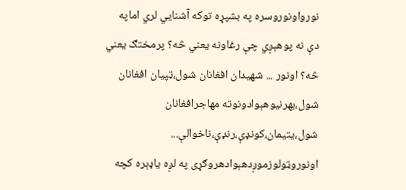نورواونوروسره په بشپړه توکه آشنايي لري اماپه دې نه پوهېږي چې رغاونه يعني څه؟ پرمختګ يعني څه؟ اونور ... شهيدان افغانان شول،ټپيان افغانان شول،بهرنيوهېوادونوته مهاجرافغانان شول،يتيمان،کونډې،رنډې،ناخوالې... اونوروټولوزموږدهېوادهروګړى په لږه ياډېره کچه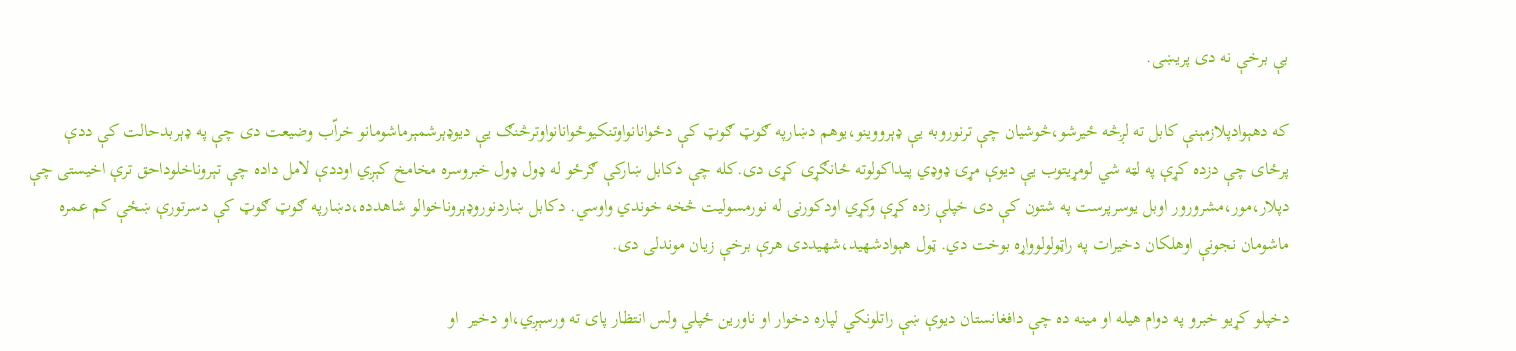بې برخې نه دى پريښى.

که دهېوادپلازمېنې کابل ته لږڅه ځيرشو،څوشيان چې ترنوروبه يې ډېرووينو،يوهم دښارپه ګوټ ګوټ کې دځوانانواوتنکيوځوانانواوترڅنګ يې ديوډېرشمېرماشومانو خراّب وضيعت دی چې په ډېربدحالت کې ددې پرځای چې دزده کړې په لټه شي لومړيتوب يې ديوې مړۍ ډوډي پيداکولوته ځانګړى کړی دى.کله چې دکابل ښارکې ګرځو له ډول ډول خبروسره مخامخ کېږي اوددې لامل داده چې تېروناخلوداحق ترې اخيستی چې دپلار،مور،مشرورور اوبل يوسرپرست په شتون کې دى خپلې زده کړې وکړي اودکورنۍ له نورمسوليت څخه خوندي واوسي. دکابل ښاردنوروډېروناخوالو شاهدده،دښارپه ګوټ ګوټ کې دسرتورې ښځې کم عمره ماشومان نجونې اوهلکان دخيرات په راټولولوواړه بوخت دي. ټول هېوادشهيد،شهيددى هرې برخې زيان موندلى دى.

دخپلو کړيو خبرو په دوام هيله او مينه ده چې دافغانستان ديوې ښې راتلونکي لپاره دخوار او ناورين ځپلي ولس انتظار پای ته ورسېږي،او دخير  او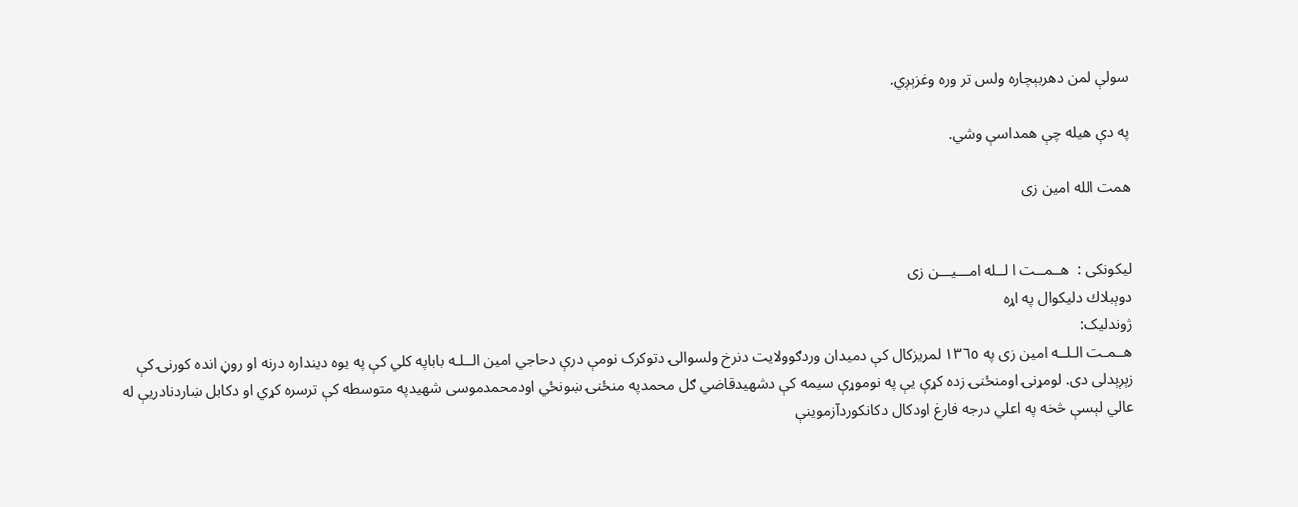سولې لمن دهربېچاره ولس تر وره وغزېږي.

په دې هيله چې همداسې وشي.

همت الله امين زى


ليكونكى :  هــمــت ا لــله امـــيـــن زی
دوېبلاك دليكوال په اړه
ژوندليک:
هــمـت الـلــه امين زى په ١٣٦٥ لمريزکال کې دميدان وردګوولايت دنرخ ولسوالۍ دتوکرک نومې درې دحاجي امين الــلـه باباپه کلي کې په يوه دينداره درنه او روڼ انده کورنۍ کې زېږېدلى دى. لومړنۍ اومنځنۍ زده کړې يې په نوموړې سيمه کې دشهيدقاضي ګل محمدپه منځنۍ ښونځي اودمحمدموسى شهيدپه متوسطه کې ترسره کړي او دکابل ښاردنادريې له عالي لېسې څخه په اعلي درجه فارغ اودکال دکانکوردآزموينې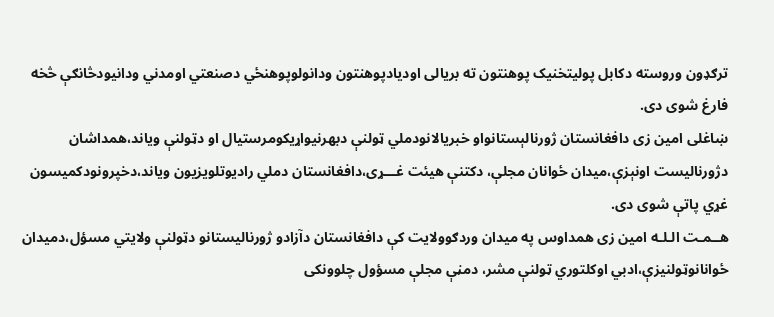ترګډون وروسته دکابل پوليتخنيک پوهنتون ته بريالى اودیادپوهنتون ودانولوپوهنځي دصنعتي اومدني ودانيودڅانګې څخه فارغ شوی دی.
ښاغلى امين زى دافغانستان ژورنالېستانواو خبريالانودملي ټولنې دبهرنيواړيکومرستيال او دټولنې وياند،همداشان دژورناليست اونېزې،ميدان ځوانان مجلې، دکتنې هيئت غـــړى،دافغانستان دملي راديوتلويزيون وياند،دخپرونودکميسون غړي پاتې شوى دى.
هــمـت الـلـه امين زى همداوس په ميدان وردګوولايت کې دافغانستان دآزادو ژورناليستانو دټولنې ولايتي مسؤل،دميدان ځوانانوټولنيزې،ادبي اوکلتوري ټولنې مشر، دمڼې مجلې مسؤول چلوونکى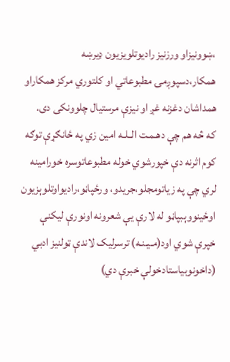،ښوونيزاو ورزنيز راديوتلويزيون ډيرښه همکار،دسپوږمۍ مطبوعاتي او کلتوري مرکز همکاراو همداشان دغزنه غږ او نيزې مرستيال چلوونکى دى.
که څه هم چې دهـمـت الــلـه امين زي په ځانګړې توګه کوم اثرنه دې خپورشوي خوله مطبوعاتوسره خورامينه لري چې په زياتومجلو،جريدو، ورځپاڼو،راديواوتلوېزيون اوځينووېبپاڼو له لارې يې شعرونه اونورې ليکنې خپرې شوي اود(مـيـنـه) ترسرليک لاندې ټولنيز ادبي (داخونوبياستادخولې خبرې دي)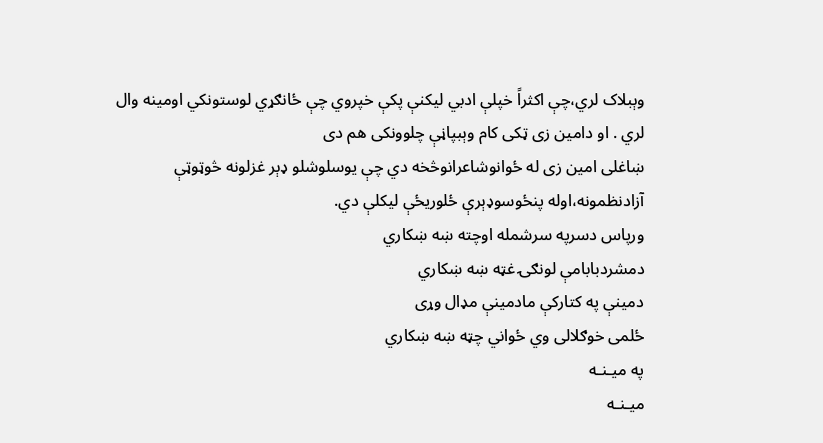وېبلاک لري،چې اکثراً خپلې ادبي ليکنې پکې خپروي چې ځانګړي لوستونکي اومينه وال لري . او دامين زى ټکى کام وېبپاڼې چلوونکى هم دى
ښاغلى امين زى له ځوانوشاعرانوڅخه دي چې يوسلوشلو ډېر غزلونه څوټوټې آزادنظمونه،اوله پنځوسوډېرې ځلوريځې ليکلې دي.
ورپاس دسرپه سرشمله اوچته ښه ښکاري
دمشردبابامې لونګۍ غټه ښه ښکاري
دمينې په کتارکې مادمينې مډال وړى
ځلمى خوګلالى وي ځواني چټه ښه ښکاري
په ميـنـه
ميـنـه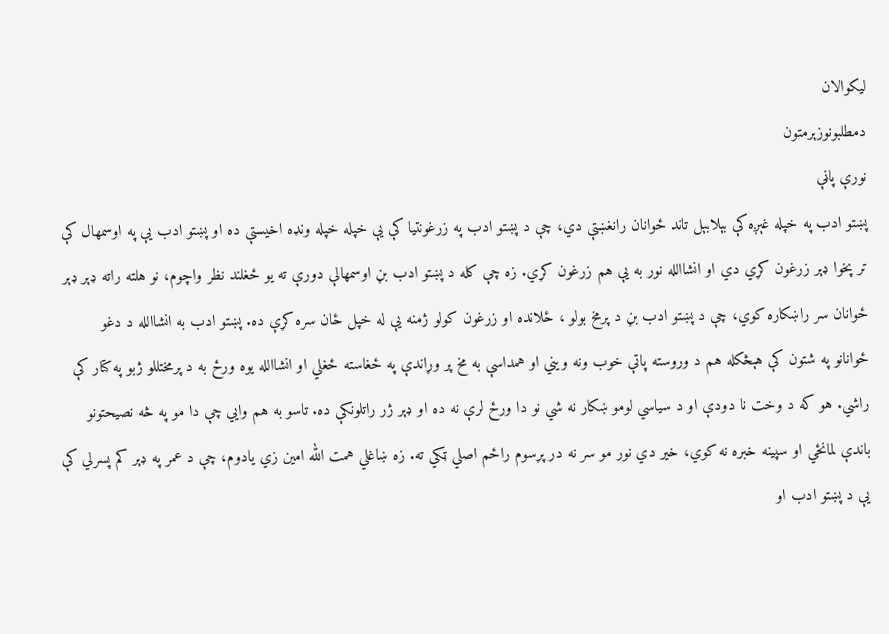ليكوالان
دمطلبونوزېرمتون
نورې پاڼې
پښتو ادب په خپله غېږه کې بېلابېل تاند ځوانان رانغښتې دي، چې د پښتو ادب په زرغونتيا کې يې خپله خپله ونډه اخيستې ده او پښتو ادب يې په اوسمهال کې تر پخوا ډېر زرغون کړي دي او انشاالله نور به يې هم زرغون کړي. زه چې کله د پښتو ادب بڼ اوسمهالې دورې ته يو ځغلند نظر واچوم، نو هلته راته ډېر ډېر ځوانان سر راښکاره کوي، چې د پښتو ادب بڼ د پرمخ بولو ، ځلانده او زرغون کولو ژمنه يې له خپل ځان سره کړې ده. پښتو ادب به انشاالله د دغو ځوانانو په شتون کې هېڅکله هم د وروسته پاتې خوب ونه ويني او همداسې به مخ پر وړاندې په ځغاسته ځغلي او انشاالله يوه ورځ به د پرمختللو ژبو په کتار کې راشي. هو که د وخت نا دودې او د سياسي لومو ښکار نه شي نو دا ورځ لرې نه ده او ډېر ژر راتلونکې ده. تاسو به هم وايي چې دا مو په څه نصيحتونو باندې لمانځي او سپينه خبره نه کوي، خير دي نور مو سر نه در پړسوم راځم اصلي ټکي ته. زه ښاغلي همت الله امين زي يادوم، چې د عمر په ډېر کم پسرلي کې يې د پښتو ادب او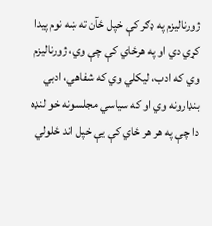ژورناليزم په ډګر کې خپل ځآن ته ښه نوم پيدا کړي دي او په هرځاي کې چې وي، ژورناليزم وي که ادب، ليکلي وي که شفاهي، ادبي بنډارونه وي او که سياسي مجلسونه خو لنډه دا چې په هر هر ځاي کې يې خپل اند ځلولي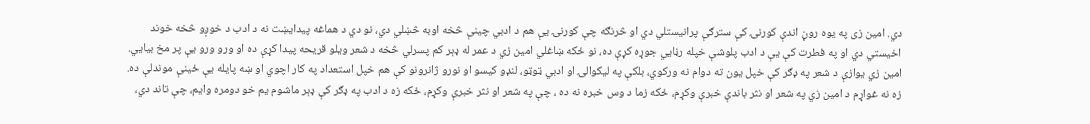دي. امين زى په يوه روڼ اندې کورنۍ کې سترګې پرانيستلي دي او څرنګه چې کورنۍ يې هم د ادبي چينې څخه اوبه څښلي دي، نو دي د هماغه پيدايښت نه د ادب د خوږو څخه خوند اخيستي دي او په فطرت کې يې د ادب پلوشې خپله رڼايي جوړه کړې ده، نو ځکه ښاغلي امين زي د عمر له ډېر کم پسرلي څخه د شعر ويلو قريحه پيدا کړې ده او ورو ورو يې پر مخ بيايي. امين زي يوازې د شعر په ډګر کې خپل يون ته دوام نه ورکوي، بلکې په ليکوالۍ او ادبي ټوټو، لنډو کيسو او نورو ژانرونو کې هم خپل استعداد په کار اچوي او ښه پايله يې ځينې موندلې ده. زه نه غواړم د امين زي په شعر او نثر باندې خبرې وکړم، ځکه زما د وس خبره نه ده ، چې په شعر او نثر خبرې وکړم، ځکه زه د ادب په ډګر کې ډېر ماشوم يم خو دومره وايم، چې تاند دي،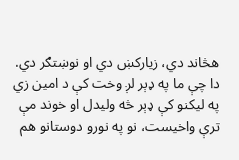هڅاند دي، زيارکښ دي او نوښتګر دي. دا چې ما په ډېر لږ وخت کې د امين زي په ليکنو کې ډېر څه وليدل او خوند مې ترې واخيست، نو په نورو دوستانو هم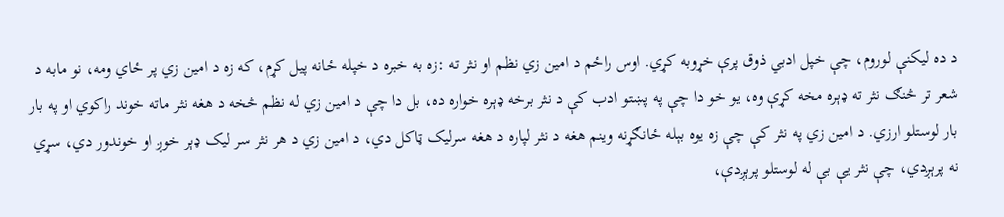د ده ليکنې لوروم، چې خپل ادبي ذوق پرې خړوبه کړي. اوس راځم د امين زي نظم او نثر ته :زه به خبره د خپله ځانه پيل کړم، که زه د امين زي پر ځاي ومه، نو مابه د شعر تر څنګ نثر ته ډېره مخه کړې وه، يو خو دا چې په پښتو ادب کې د نثر برخه ډېره خواره ده، بل دا چې د امين زي له نظم څخه د هغه نثر ماته خوند راکوي او په بار بار لوستلو ارزي. د امين زي په نثر کې چې زه يوه بېله ځانګړنه وينم هغه د نثر لپاره د هغه سرليک ټاکل دي، د امين زي د هر نثر سر ليک ډېر خوږ او خوندور دي، سړي نه پرېږدي، چې نثر يې بې له لوستلو پرېږدې،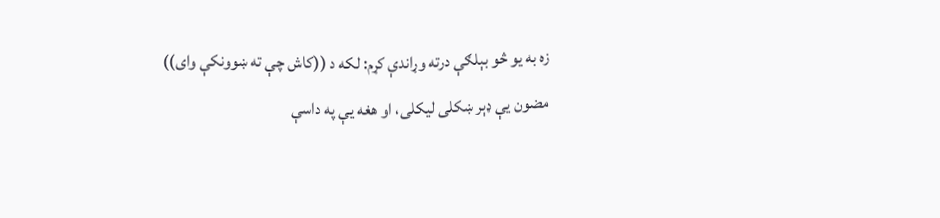زه به يو څو بېلګې درته وړاندې کړم: لکه د ((کاش چې ته ښوونکې واى)) مضون يې ډېر ښکلى ليکلى، او هغه يې په داسې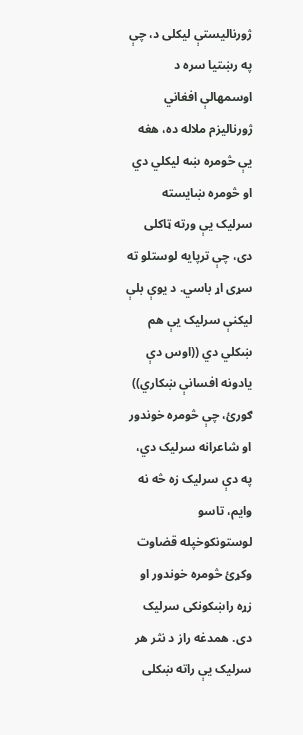ژورناليستې ليکلى د، چې په رښتيا سره د اوسمهالې افغاني ژورناليزم ملاله ده، هغه يې څومره ښه ليکلي دي او څومره ښايسته سرليک يې ورته ټاکلى دى، چې ترپايه لوستلو ته سړى اړ باسي. د يوې بلې ليکنې سرليک يې هم ښکلي دي ((اوس دې يادونه افسانې ښکاري)) ګورئ، چې څومره خوندور او شاعرانه سرليک دي، په دې سرليک زه څه نه وايم، تاسو لوستونکوخپله قضاوت وکړئ څومره خوندور او زړه راښکونکى سرليک دى. همدغه راز د نثر هر سرليک يې راته ښکلى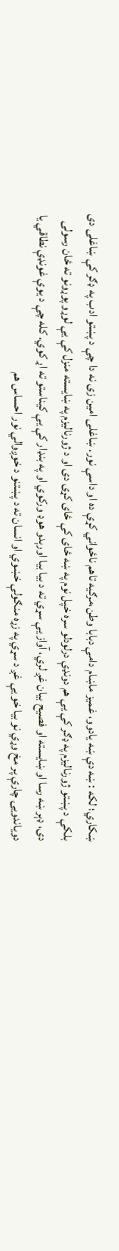ښکاري؛ لکه : ښه دې ښه يادوو، غميز ماښام دامې دبابا وطن،مرګيه تاهم ناځواني كړې ده او داسې نور. ښاغلى امين زى نه دا چې د پښتو ادب په ډګر کې ښاغلى دى بلکې د پښتو ژورناليزم په ډګر کې يې هم دونډې درلودلو سره خپل نوم په ښه ځاى کې ځاى کړى دى او د ژورناليزم په ښايسته منزل کې يې لوړو پوړونو ته ځان رسولى دى، ډېر ښه رسا او ښايسته او فصيح بيان غږ لري، آواز يې سړي ته د بيا بيا اورېدو هوډ ورکوي او په بنډار کې يې کيناستو ته اړ کوي. کله چې د يوې غونډې نطاقي يا دوياندويۍ چارې پر مخ وړي نو بيا خو يې غږ د سړي په زړه منګولې خښوي او انسان ته د پښتنو د خوږوالي نور احساس هم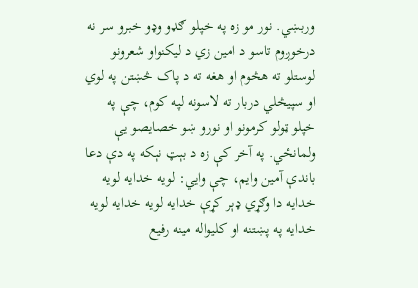وربښي. نور مو زه په خپلو ګډو وډو خبرو سر نه درخوږوم تاسو د امين زي د ليکنواو شعرونو لوستلو ته هڅوم او هغه ته د پاک څښتن په لوي او سپيڅلي دربار ته لاسونه لپه کوم، چې په خپلو ټولو کرمونو او نورو ښو خصايصو يې ولمانځي. په آخر کې زه د بېټ نېکه په دې دعا باندې آمين وايم، چې وايي: لويه خدايه لويه خدايه دا وګړي ډېر کړې خدايه لويه خدايه لويه خدايه په پښتنه او کليواله مينه رفيع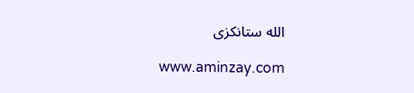الله ستانکزى

www.aminzay.com